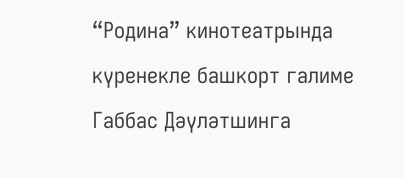“Родина” кинотеатрында күренекле башкорт галиме Габбас Дәүләтшинга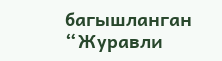багышланган “Журавли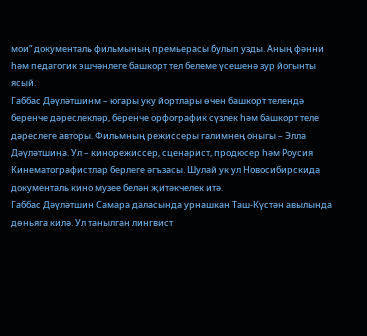мои” документаль фильмының премьерасы булып узды. Аның фәнни һәм педагогик эшчәнлеге башкорт тел белеме үсешенә зур йогынты ясый.
Габбас Дәүләтшинм – югары уку йортлары өчен башкорт телендә беренче дәреслекләр, беренче орфографик сүзлек һәм башкорт теле дәреслеге авторы. Фильмның режиссеры галимнең оныгы – Элла Дәүләтшина. Ул – кинорежиссер, сценарист, продюсер һәм Роусия Кинематографистлар берлеге әгъзасы. Шулай ук ул Новосибирскида документаль кино музее белән җитәкчелек итә.
Габбас Дәүләтшин Самара даласында урнашкан Таш-Күстән авылында дөньяга килә. Ул танылган лингвист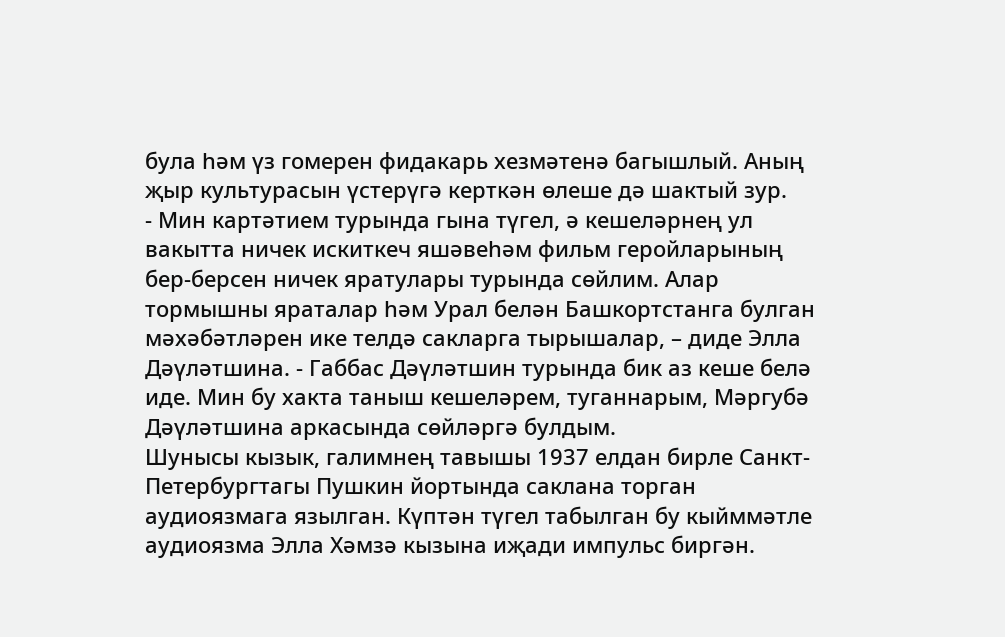була һәм үз гомерен фидакарь хезмәтенә багышлый. Аның җыр культурасын үстерүгә керткән өлеше дә шактый зур.
- Мин картәтием турында гына түгел, ә кешеләрнең ул вакытта ничек искиткеч яшәвеһәм фильм геройларының бер-берсен ничек яратулары турында сөйлим. Алар тормышны яраталар һәм Урал белән Башкортстанга булган мәхәбәтләрен ике телдә сакларга тырышалар, – диде Элла Дәүләтшина. - Габбас Дәүләтшин турында бик аз кеше белә иде. Мин бу хакта таныш кешеләрем, туганнарым, Мәргубә Дәүләтшина аркасында сөйләргә булдым.
Шунысы кызык, галимнең тавышы 1937 елдан бирле Санкт-Петербургтагы Пушкин йортында саклана торган аудиоязмага язылган. Күптән түгел табылган бу кыйммәтле аудиоязма Элла Хәмзә кызына иҗади импульс биргән.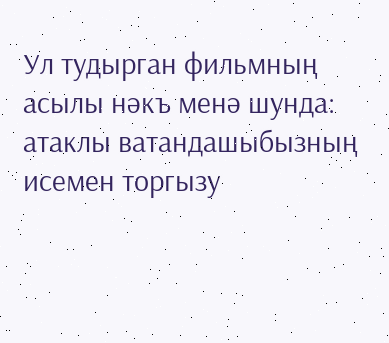Ул тудырган фильмның асылы нәкъ менә шунда: атаклы ватандашыбызның исемен торгызу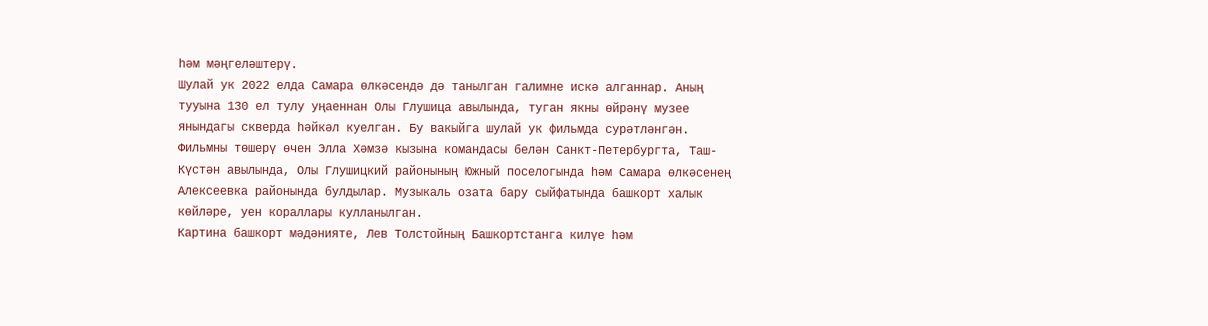һәм мәңгеләштерү.
Шулай ук 2022 елда Самара өлкәсендә дә танылган галимне искә алганнар. Аның тууына 130 ел тулу уңаеннан Олы Глушица авылында, туган якны өйрәнү музее янындагы скверда һәйкәл куелган. Бу вакыйга шулай ук фильмда сурәтләнгән.
Фильмны төшерү өчен Элла Хәмзә кызына командасы белән Санкт-Петербургта, Таш-Күстән авылында, Олы Глушицкий районының Южный поселогында һәм Самара өлкәсенең Алексеевка районында булдылар. Музыкаль озата бару сыйфатында башкорт халык көйләре, уен кораллары кулланылган.
Картина башкорт мәдәнияте, Лев Толстойның Башкортстанга килүе һәм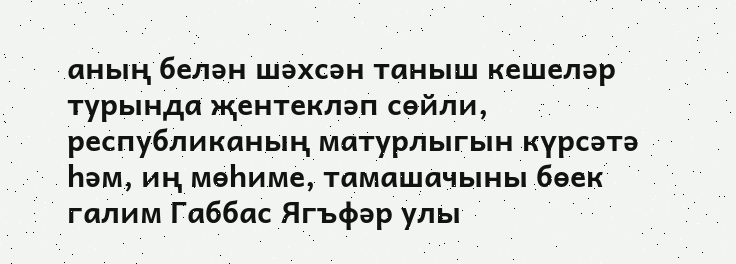аның белән шәхсән таныш кешеләр турында җентекләп сөйли, республиканың матурлыгын күрсәтә һәм, иң мөһиме, тамашачыны бөек галим Габбас Ягъфәр улы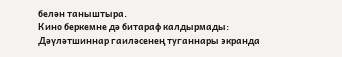белән таныштыра.
Кино беркемне дә битараф калдырмады: Дәүләтшиннар гаиләсенең туганнары экранда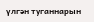үлгән туганнарын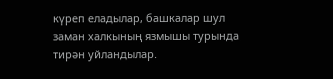күреп еладылар, башкалар шул заман халкының язмышы турында тирән уйландылар.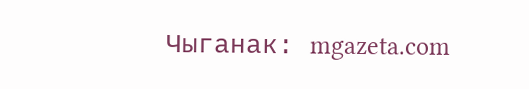Чыганак: mgazeta.com